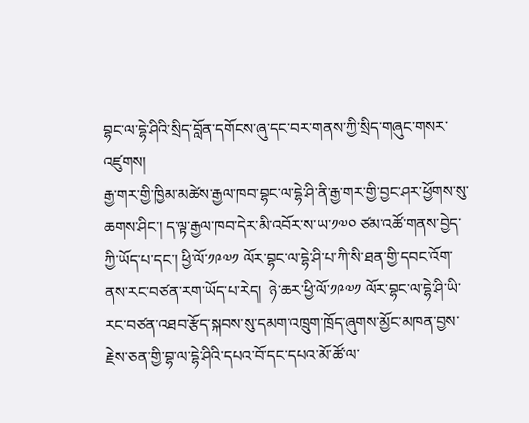བྷང་ལ་དྷེ་ཤིའི་སྲིད་བློན་དགོངས་ཞུ་དང་བར་གནས་ཀྱི་སྲིད་གཞུང་གསར་འཛུགས།
རྒྱ་གར་གྱི་ཁྱིམ་མཚེས་རྒྱལ་ཁབ་བྷང་ལ་དྷེ་ཤི་ནི་རྒྱ་གར་གྱི་བྱང་ཤར་ཕྱོགས་སུ་ཆགས་ཤིང་། ད་ལྟ་རྒྱལ་ཁབ་དེར་མི་འབོར་ས་ཡ་༡༧༠ ཙམ་འཚོ་གནས་བྱེད་ཀྱི་ཡོད་པ་དང་། ཕྱི་ལོ་༡༩༧༡ ལོར་བྷང་ལ་དྷེ་ཤི་པ་ཀི་སི་ཐན་གྱི་དབང་འོག་ནས་རང་བཙན་རག་ཡོད་པ་རེད།  ཉེ་ཆར་ཕྱི་ལོ་༡༩༧༡ ལོར་བྷང་ལ་དྷེ་ཤི་ཡི་རང་བཙན་འཐབ་རྩོད་སྐབས་སུ་དམག་འཁྲུག་ཁྲོད་ཞུགས་མྱོང་མཁན་བྱས་རྗེས་ཅན་གྱི་བྷ་ལ་དྷེ་ཤིའི་དཔའ་བོ་དང་དཔའ་མོ་ཚོ་ལ་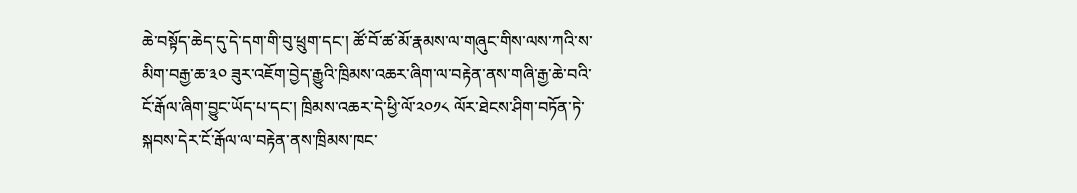ཆེ་བསྟོད་ཆེད་དུ་དེ་དག་གི་བུ་ཕྲུག་དང་། ཚོ་བོ་ཚ་མོ་རྣམས་ལ་གཞུང་གིས་ལས་ཀའི་ས་མིག་བརྒྱ་ཆ་༣༠ ཟུར་འཇོག་བྱེད་རྒྱུའི་ཁྲིམས་འཆར་ཞིག་ལ་བརྟེན་ནས་གཞི་རྒྱ་ཆེ་བའི་ངོ་རྒོལ་ཞིག་བྱུང་ཡོད་པ་དང་། ཁྲིམས་འཆར་དེ་ཕྱི་ལོ་༢༠༡༨ ལོར་ཐེངས་ཤིག་བཏོན་ཏེ་སྐབས་དེར་ངོ་རྒོལ་ལ་བརྟེན་ནས་ཁྲིམས་ཁང་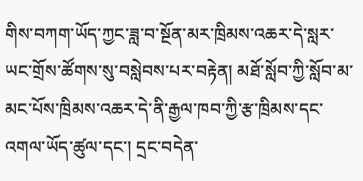གིས་བཀག་ཡོད་ཀྱང་ཟླ་བ་སྔོན་མར་ཁྲིམས་འཆར་དེ་སླར་ཡང་གྲོས་ཚོགས་སུ་བསླེབས་པར་བརྟེན། མཐོ་སློབ་ཀྱི་སློབ་མ་མང་པོས་ཁྲིམས་འཆར་དེ་ནི་རྒྱལ་ཁབ་ཀྱི་རྩ་ཁྲིམས་དང་འགལ་ཡོད་ཚུལ་དང་། དྲང་བདེན་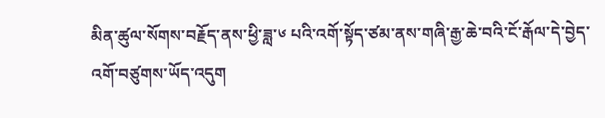མིན་ཚུལ་སོགས་བརྗོད་ནས་ཕྱི་ཟླ་༦ པའི་འགོ་སྟོད་ཙམ་ནས་གཞི་རྒྱ་ཆེ་བའི་ངོ་རྒོལ་དེ་བྱེད་འགོ་བཙུགས་ཡོད་འདུག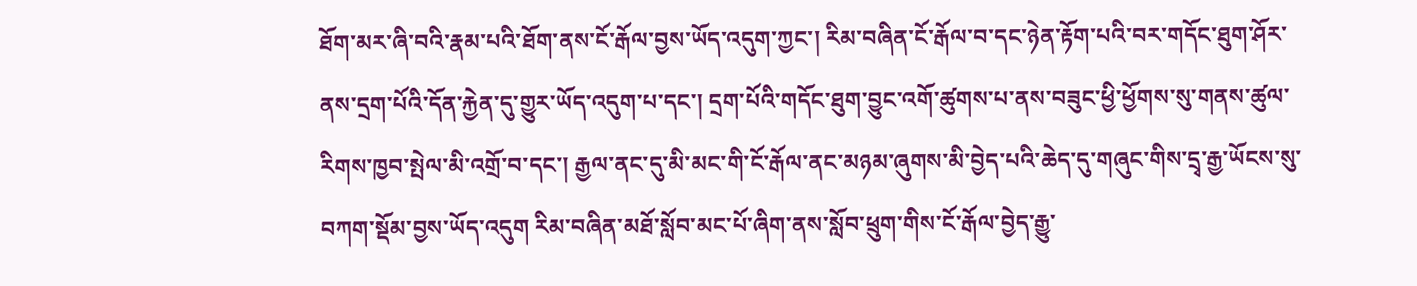ཐོག་མར་ཞི་བའི་རྣམ་པའི་ཐོག་ནས་ངོ་རྒོལ་བྱས་ཡོད་འདུག་ཀྱང་། རིམ་བཞིན་ངོ་རྒོལ་བ་དང་ཉེན་རྟོག་པའི་བར་གདོང་ཐུག་ཤོར་ནས་དྲག་པོའི་དོན་རྐྱེན་དུ་གྱུར་ཡོད་འདུག་པ་དང་། དྲག་པོའི་གདོང་ཐུག་བྱུང་འགོ་ཚུགས་པ་ནས་བཟུང་ཕྱི་ཕྱོགས་སུ་གནས་ཚུལ་རིགས་ཁྱབ་སྤེལ་མི་འགྲོ་བ་དང་། རྒྱལ་ནང་དུ་མི་མང་གི་ངོ་རྒོལ་ནང་མཉམ་ཞུགས་མི་བྱེད་པའི་ཆེད་དུ་གཞུང་གིས་དྲྭ་རྒྱ་ཡོངས་སུ་བཀག་སྡོམ་བྱས་ཡོད་འདུག རིམ་བཞིན་མཐོ་སློབ་མང་པོ་ཞིག་ནས་སློབ་ཕྲུག་གིས་ངོ་རྒོལ་བྱེད་རྒྱུ་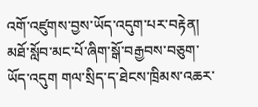འགོ་འཛུགས་བྱས་ཡོད་འདུག་པར་བརྟེན། མཐོ་སློབ་མང་པོ་ཞིག་སྒོ་བརྒྱབས་བཅུག་ཡོད་འདུག གལ་སྲིད་ད་ཐེངས་ཁྲིམས་འཆར་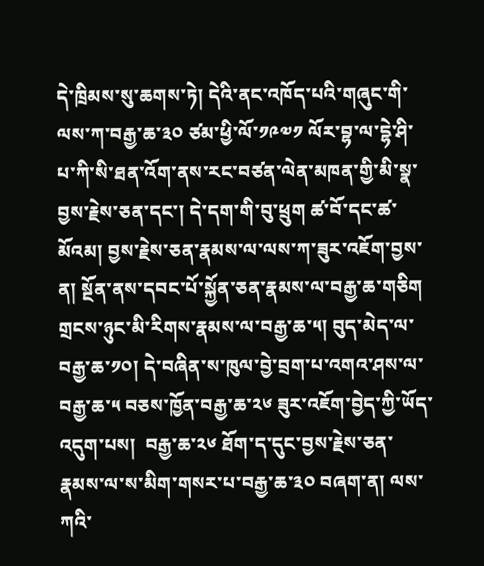དེ་ཁྲིམས་སུ་ཆགས་ཏེ། དེའི་ནང་འཁོད་པའི་གཞུང་གི་ལས་ཀ་བརྒྱ་ཆ་༣༠ ཙམ་ཕྱི་ལོ་༡༩༧༡ ལོར་བྷ་ལ་དྷེ་ཤི་པ་ཀི་སི་ཐན་འོག་ནས་རང་བཙན་ལེན་མཁན་གྱི་མི་སྣ་བྱས་རྗེས་ཅན་དང་། དེ་དག་གི་བུ་ཕྲུག ཚ་བོ་དང་ཚ་མོའམ། བྱས་རྗེས་ཅན་རྣམས་ལ་ལས་ཀ་ཟུར་འཇོག་བྱས་ན། སྔོན་ནས་དབང་པོ་སྐྱོན་ཅན་རྣམས་ལ་བརྒྱ་ཆ་གཅིག  གྲངས་ཉུང་མི་རིགས་རྣམས་ལ་བརྒྱ་ཆ་༥། བུད་མེད་ལ་བརྒྱ་ཆ་༡༠། དེ་བཞིན་ས་ཁུལ་བྱེ་བྲག་པ་འགའ་ཤས་ལ་བརྒྱ་ཆ་༥ བཅས་ཁྱོན་བརྒྱ་ཆ་༢༦ ཟུར་འཇོག་བྱེད་ཀྱི་ཡོད་འདུག་པས།  བརྒྱ་ཆ་༢༦ ཐོག་ད་དུང་བྱས་རྗེས་ཅན་རྣམས་ལ་ས་མིག་གསར་པ་བརྒྱ་ཆ་༣༠ བཞག་ན། ལས་ཀའི་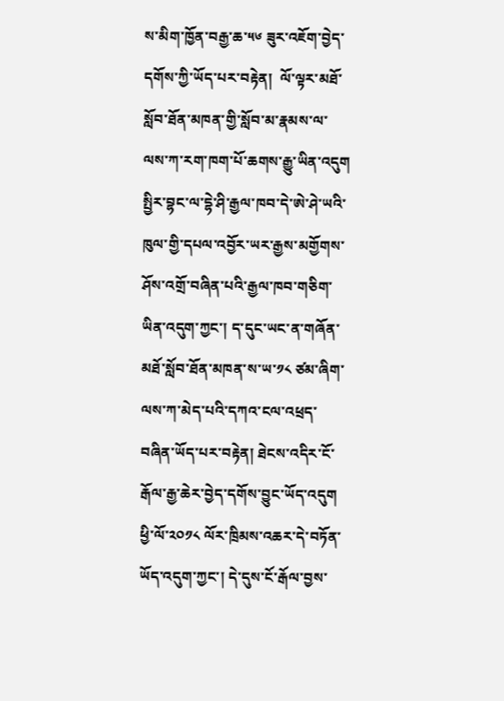ས་མིག་ཁྱོན་བརྒྱ་ཆ་༥༦ ཟུར་འཇོག་བྱེད་དགོས་ཀྱི་ཡོད་པར་བརྟེན།  ལོ་ལྟར་མཐོ་སློབ་ཐོན་མཁན་གྱི་སློབ་མ་རྣམས་ལ་ལས་ཀ་རག་ཁག་པོ་ཆགས་རྒྱུ་ཡིན་འདུག སྤྱིར་བྷང་ལ་དྷེ་ཤི་རྒྱལ་ཁབ་དེ་ཨེ་ཤེ་ཡའི་ཁུལ་གྱི་དཔལ་འབྱོར་ཡར་རྒྱས་མགྱོགས་ཤོས་འགྲོ་བཞིན་པའི་རྒྱལ་ཁབ་གཅིག་ཡིན་འདུག་ཀྱང་། ད་དུང་ཡང་ན་གཞོན་མཐོ་སློབ་ཐོན་མཁན་ས་ཡ་༡༨ ཙམ་ཞིག་ལས་ཀ་མེད་པའི་དཀའ་ངལ་འཕྲད་བཞིན་ཡོད་པར་བརྟེན། ཐེངས་འདིར་ངོ་རྒོལ་རྒྱ་ཆེར་བྱེད་དགོས་བྱུང་ཡོད་འདུག ཕྱི་ལོ་༢༠༡༨ ལོར་ཁྲིམས་འཆར་དེ་བཏོན་ཡོད་འདུག་ཀྱང་། དེ་དུས་ངོ་རྒོལ་བྱས་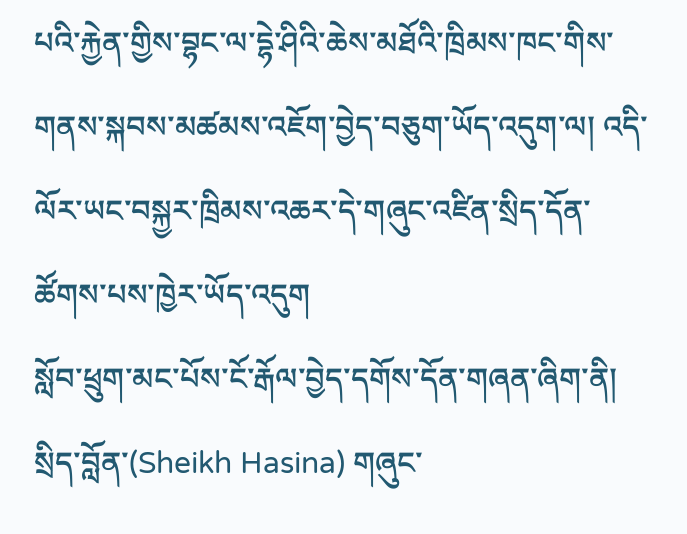པའི་རྐྱེན་གྱིས་བྷང་ལ་དྷེ་ཤིའི་ཆེས་མཐོའི་ཁྲིམས་ཁང་གིས་གནས་སྐབས་མཚམས་འཇོག་བྱེད་བཅུག་ཡོད་འདུག་ལ། འདི་ལོར་ཡང་བསྐྱར་ཁྲིམས་འཆར་དེ་གཞུང་འཛིན་སྲིད་དོན་ཚོགས་པས་ཁྱེར་ཡོད་འདུག
སློབ་ཕྲུག་མང་པོས་ངོ་རྒོལ་བྱེད་དགོས་དོན་གཞན་ཞིག་ནི། སྲིད་བློན་(Sheikh Hasina) གཞུང་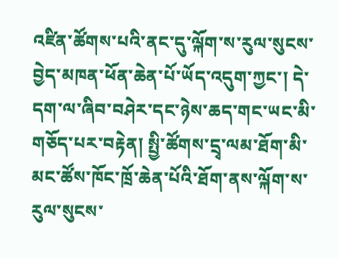འཛིན་ཚོགས་པའི་ནང་དུ་ལྐོག་ས་རུལ་སུངས་བྱེད་མཁན་ཕོན་ཆེན་པོ་ཡོད་འདུག་ཀྱང་། དེ་དག་ལ་ཞིབ་བཤེར་དང་ཉེས་ཆད་གང་ཡང་མི་གཅོད་པར་བརྟེན། སྤྱི་ཚོགས་དྲྭ་ལམ་ཐོག་མི་མང་ཚོས་ཁོང་ཁྲོ་ཆེན་པོའི་ཐོག་ནས་ལྐོག་ས་རུལ་སུངས་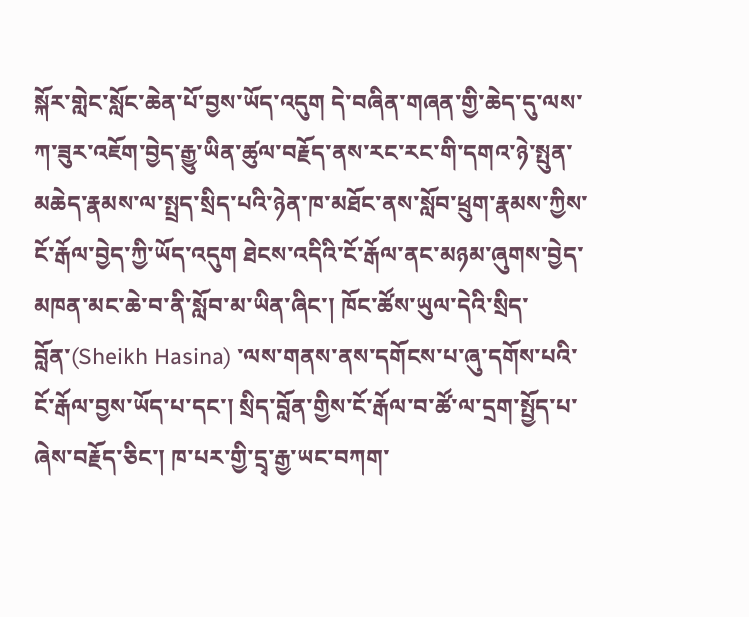སྐོར་གླེང་སློང་ཆེན་པོ་བྱས་ཡོད་འདུག དེ་བཞིན་གཞན་གྱི་ཆེད་དུ་ལས་ཀ་ཟུར་འཇོག་བྱེད་རྒྱུ་ཡིན་ཚུལ་བརྗོད་ནས་རང་རང་གི་དགའ་ཉེ་སྤུན་མཆེད་རྣམས་ལ་སྤྲད་སྲིད་པའི་ཉེན་ཁ་མཐོང་ནས་སློབ་ཕྲུག་རྣམས་ཀྱིས་ངོ་རྒོལ་བྱེད་ཀྱི་ཡོད་འདུག ཐེངས་འདིའི་ངོ་རྒོལ་ནང་མཉམ་ཞུགས་བྱེད་མཁན་མང་ཆེ་བ་ནི་སློབ་མ་ཡིན་ཞིང་། ཁོང་ཚོས་ཡུལ་དེའི་སྲིད་བློན་(Sheikh Hasina) ་ལས་གནས་ནས་དགོངས་པ་ཞུ་དགོས་པའི་ངོ་རྒོལ་བྱས་ཡོད་པ་དང་། སྲིད་བློན་གྱིས་ངོ་རྒོལ་བ་ཚོ་ལ་དྲག་སྤྱོད་པ་ཞེས་བརྗོད་ཅིང་། ཁ་པར་གྱི་དྲྭ་རྒྱ་ཡང་བཀག་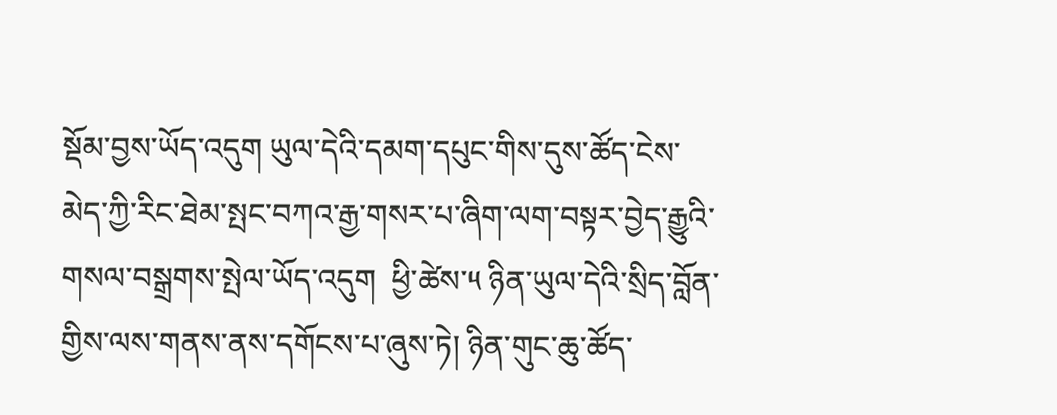སྡོམ་བྱས་ཡོད་འདུག ཡུལ་དེའི་དམག་དཔུང་གིས་དུས་ཚོད་ངེས་མེད་ཀྱི་རིང་ཐེམ་སྤང་བཀའ་རྒྱ་གསར་པ་ཞིག་ལག་བསྟར་བྱེད་རྒྱུའི་གསལ་བསྒྲགས་སྤེལ་ཡོད་འདུག  ཕྱི་ཚེས་༥ ཉིན་ཡུལ་དེའི་སྲིད་བློན་གྱིས་ལས་གནས་ནས་དགོངས་པ་ཞུས་ཏེ། ཉིན་གུང་ཆུ་ཚོད་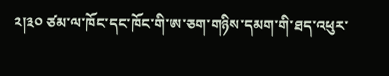༢།༣༠ ཙམ་ལ་ཁོང་དང་ཁོང་གི་ཨ་ཅག་གཉིས་དམག་གི་ཐད་འཕུར་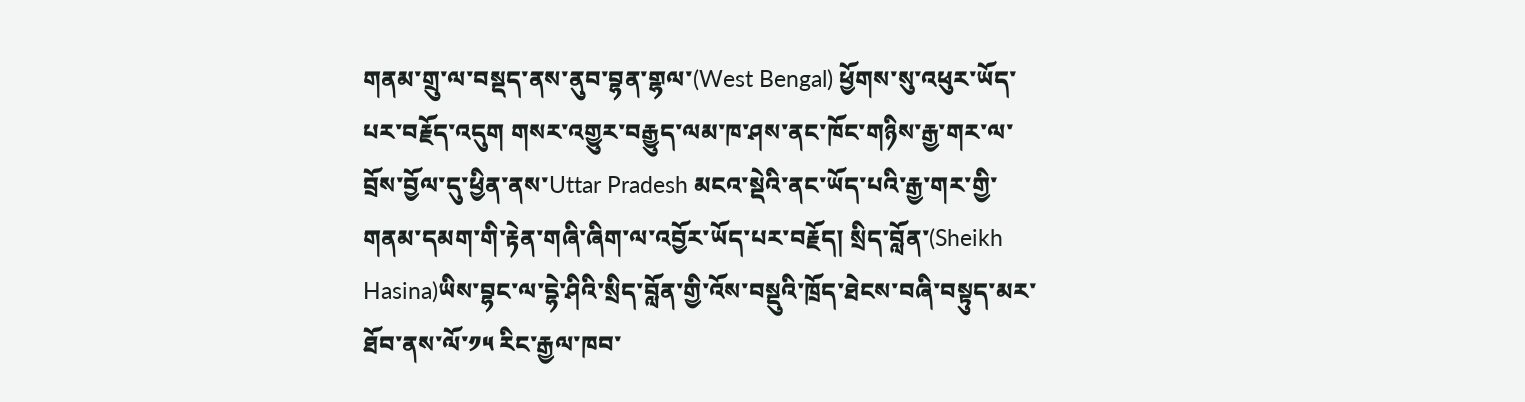གནམ་གྲུ་ལ་བསྡད་ནས་ནུབ་བྷན་གྷལ་(West Bengal) ཕྱོགས་སུ་འཕུར་ཡོད་པར་བརྗོད་འདུག གསར་འགྱུར་བརྒྱུད་ལམ་ཁ་ཤས་ནང་ཁོང་གཉིས་རྒྱ་གར་ལ་བྲོས་བྱོལ་དུ་ཕྱིན་ནས་Uttar Pradesh མངའ་སྡེའི་ནང་ཡོད་པའི་རྒྱ་གར་གྱི་གནམ་དམག་གི་རྟེན་གཞི་ཞིག་ལ་འབྱོར་ཡོད་པར་བརྗོད། སྲིད་བློན་(Sheikh Hasina)ཡིས་བྷང་ལ་དྷེ་ཤིའི་སྲིད་བློན་གྱི་འོས་བསྡུའི་ཁྲོད་ཐེངས་བཞི་བསྟུད་མར་ཐོབ་ནས་ལོ་༡༥ རིང་རྒྱལ་ཁབ་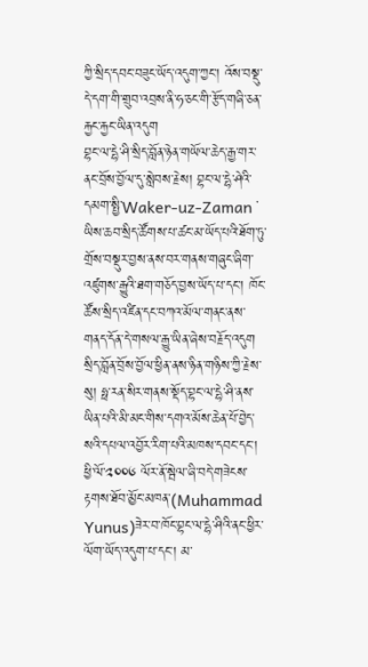ཀྱི་སྲིད་དབང་བཟུང་ཡོད་འདུག་ཀྱང་། འོས་བསྡུ་དེ་དག་གི་གྲུབ་འབྲས་ནི་ཧ་ཅང་གི་རྩོད་གཞི་ཅན་རྐྱང་རྐྱང་ཡིན་འདུག
བྷང་ལ་དྷེ་ཤི་སྲིད་བློན་ཉེན་གཡོལ་ཆེད་རྒྱ་གར་ནང་བྲོས་བྱོལ་དུ་སླེབས་རྗེས། བྷང་ལ་དྷེ་ཤེའི་དམག་སྤྱི་Waker-uz-Zaman ་ཡིས་ཆབ་སྲིད་ཚོགས་པ་ཚང་མ་ཡོད་པའི་ཐོག་ཏུ་གྲོས་བསྡུར་བྱས་ནས་བར་གནས་གཞུང་ཞིག་འཛུགས་རྒྱུའི་ཐག་གཅོད་བྱས་ཡོད་པ་དང་། ཁོང་ཚོས་སྲིད་འཛིན་དང་བཀའ་མོལ་གནང་ནས་གནད་དོན་དེ་གསལ་རྒྱུ་ཡིན་ཞེས་བརྗོད་འདུག  སྲིད་བློན་བྲོས་བྱོལ་ཕྱིན་ནས་ཉིན་གཉིས་ཀྱི་རྗེས་སུ། ཧྥ་རན་སིར་གནས་སྡོད་བྷང་ལ་དྷེ་ཤི་ནས་ཡིན་པའི་མི་མང་གིས་དགའ་མོས་ཆེན་པོ་བྱེད་སའི་དཔལ་འབྱོར་རིག་པའི་མཁས་དབང་དང་། ཕྱི་ལོ་༢༠༠༦ ལོར་ནོ་སྦེལ་ཞི་བདེ་གཟེངས་རྟགས་ཐོབ་མྱོང་མཁན་(Muhammad Yunus)ཟེར་བ་ཁོང་བྷང་ལ་དྷེ་ཤིའི་ནང་ཕྱིར་ལོག་ཡོད་འདུག་པ་དང་། མ་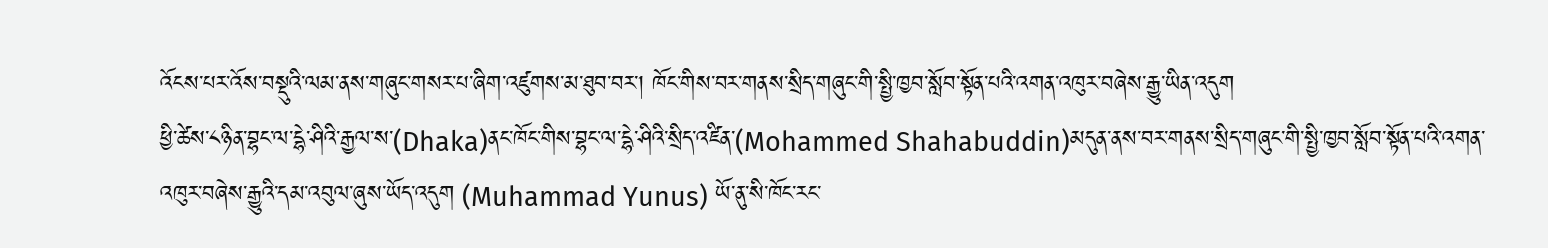འོངས་པར་འོས་བསྡུའི་ལམ་ནས་གཞུང་གསར་པ་ཞིག་འཛུགས་མ་ཐུབ་བར་། ཁོང་གིས་བར་གནས་སྲིད་གཞུང་གི་སྤྱི་ཁྱབ་སློབ་སྟོན་པའི་འགན་འཁུར་བཞེས་རྒྱུ་ཡིན་འདུག
ཕྱི་ཚེས་༨ཉིན་བྷང་ལ་དྷེ་ཤིའི་རྒྱལ་ས་(Dhaka)ནང་ཁོང་གིས་བྷང་ལ་དྷེ་ཤིའི་སྲིད་འཛིན་(Mohammed Shahabuddin)མདུན་ནས་བར་གནས་སྲིད་གཞུང་གི་སྤྱི་ཁྱབ་སློབ་སྟོན་པའི་འགན་འཁུར་བཞེས་རྒྱུའི་དམ་འབུལ་ཞུས་ཡོད་འདུག (Muhammad Yunus) ཡོ་ནུ་སི་ཁོང་རང་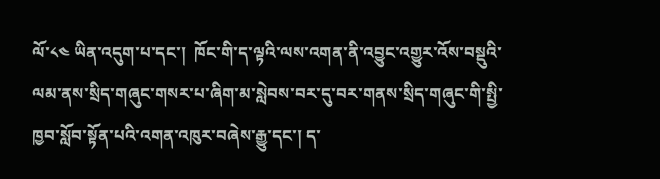ལོ་༨༤ ཡིན་འདུག་པ་དང་།  ཁོང་གི་ད་ལྟའི་ལས་འགན་ནི་འབྱུང་འགྱུར་འོས་བསྡུའི་ལམ་ནས་སྲིད་གཞུང་གསར་པ་ཞིག་མ་སླེབས་བར་དུ་བར་གནས་སྲིད་གཞུང་གི་སྤྱི་ཁྱབ་སློབ་སྟོན་པའི་འགན་འཁུར་བཞེས་རྒྱུ་དང་། ད་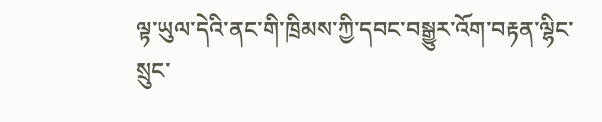ལྟ་ཡུལ་དེའི་ནང་གི་ཁྲིམས་ཀྱི་དབང་བསྒྱུར་འོག་བརྟན་ལྷིང་སྲུང་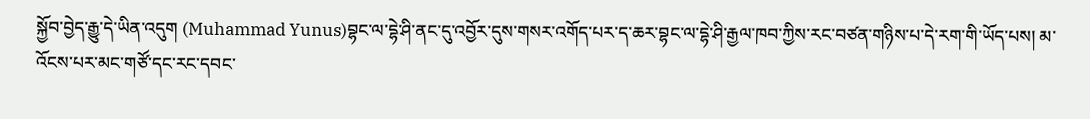སྐྱོབ་བྱེད་རྒྱུ་དེ་ཡིན་འདུག (Muhammad Yunus)བྷང་ལ་དྷེ་ཤི་ནང་དུ་འབྱོར་དུས་གསར་འགོད་པར་ད་ཆར་བྷང་ལ་དྷེ་ཤི་རྒྱལ་ཁབ་ཀྱིས་རང་བཙན་གཉིས་པ་དེ་རག་གི་ཡོད་པས། མ་འོངས་པར་མང་གཙོ་དང་རང་དབང་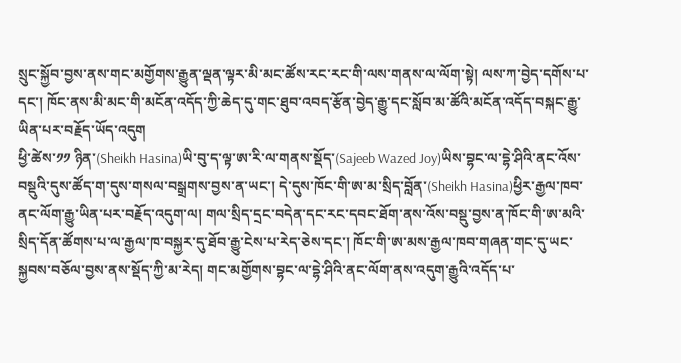སྲུང་སྐྱོབ་བྱས་ནས་གང་མགྱོགས་རྒྱུན་ལྡན་ལྟར་མི་མང་ཚོས་རང་རང་གི་ལས་གནས་ལ་ལོག་སྟེ། ལས་ཀ་བྱེད་དགོས་པ་དང་། ཁོང་ནས་མི་མང་གི་མངོན་འདོད་ཀྱི་ཆེད་དུ་གང་ཐུབ་འབད་རྩོན་བྱེད་རྒྱུ་དང་སློབ་མ་ཚོའི་མངོན་འདོད་བསྐང་རྒྱུ་ཡིན་པར་བརྗོད་ཡོད་འདུག
ཕྱི་ཚེས་༡༡ ཉིན་(Sheikh Hasina)ཡི་བུ་ད་ལྟ་ཨ་རི་ལ་གནས་སྡོད་(Sajeeb Wazed Joy)ཡིས་བྷང་ལ་དྷེ་ཤིའི་ནང་འོས་བསྡུའི་དུས་ཚོད་ག་དུས་གསལ་བསྒྲགས་བྱས་ན་ཡང་། དེ་དུས་ཁོང་གི་ཨ་མ་སྲིད་བློན་(Sheikh Hasina)ཕྱིར་རྒྱལ་ཁབ་ནང་ལོག་རྒྱུ་ཡིན་པར་བརྗོད་འདུག་ལ། གལ་སྲིད་དྲང་བདེན་དང་རང་དབང་ཐོག་ནས་འོས་བསྡུ་བྱས་ན་ཁོང་གི་ཨ་མའི་སྲིད་དོན་ཚོགས་པ་ལ་རྒྱལ་ཁ་བསྐྱར་དུ་ཐོབ་རྒྱུ་ངེས་པ་རེད་ཅེས་དང་། ཁོང་གི་ཨ་མས་རྒྱལ་ཁབ་གཞན་གང་དུ་ཡང་སྐྱབས་བཅོལ་བྱས་ནས་སྡོད་ཀྱི་མ་རེད། གང་མགྱོགས་བྷང་ལ་དྷེ་ཤིའི་ནང་ལོག་ནས་འདུག་རྒྱུའི་འདོད་པ་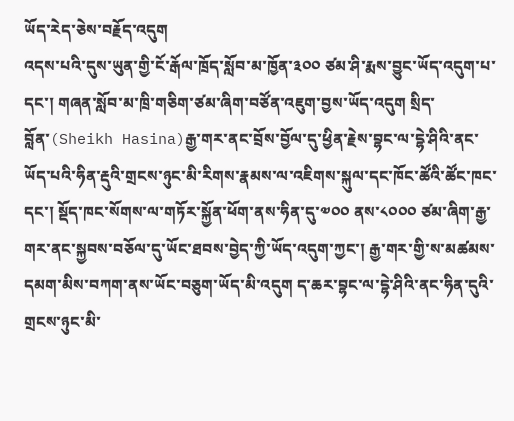ཡོད་རེད་ཅེས་བརྗོད་འདུག
འདས་པའི་དུས་ཡུན་གྱི་ངོ་རྒོལ་ཁྲོད་སློབ་མ་ཁྱོན་༣༠༠ ཙམ་ཤི་རྨས་བྱུང་ཡོད་འདུག་པ་དང་། གཞན་སློབ་མ་ཁྲི་གཅིག་ཙམ་ཞིག་བཙོན་འཇུག་བྱས་ཡོད་འདུག སྲིད་བློན་(Sheikh Hasina)རྒྱ་གར་ནང་བྲོས་བྱོལ་དུ་ཕྱིན་རྗེས་བྷང་ལ་དྷེ་ཤིའི་ནང་ཡོད་པའི་ཧིན་རྡུའི་གྲངས་ཉུང་མི་རིགས་རྣམས་ལ་འཇིགས་སྐུལ་དང་ཁོང་ཚོའི་ཚོང་ཁང་དང་། སྡོད་ཁང་སོགས་ལ་གཏོར་སྐྱོན་ཕོག་ནས་ཧིན་དུ་༧༠༠ ནས་༨༠༠༠ ཙམ་ཞིག་རྒྱ་གར་ནང་སྐྱབས་བཅོལ་དུ་ཡོང་ཐབས་བྱེད་ཀྱི་ཡོད་འདུག་ཀྱང་། རྒྱ་གར་གྱི་ས་མཚམས་དམག་མིས་བཀག་ནས་ཡོང་བཅུག་ཡོད་མི་འདུག ད་ཆར་བྷང་ལ་དྷེ་ཤིའི་ནང་ཧིན་དུའི་གྲངས་ཉུང་མི་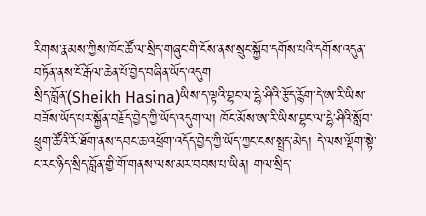རིགས་རྣམས་ཀྱིས་ཁོང་ཚོ་ལ་སྲིད་གཞུང་གི་ངོས་ནས་སྲུང་སྐྱོབ་དགོས་པའི་དགོས་འདུན་བཏོན་ནས་ངོ་རྒོལ་ཆེན་པོ་བྱེད་བཞིན་ཡོད་འདུག
སྲིད་བློན་(Sheikh Hasina)ཡིས་ད་ལྟའི་བྷང་ལ་དྷེ་ཤིའི་རྩོད་རྙོག་དེ་ཨ་རི་ཡིས་བཟོས་ཡོད་པར་སྐྱོན་བརྗོད་བྱེད་ཀྱི་ཡོད་འདུག་ལ། ཁོང་མོས་ཨ་རི་ཡིས་བྷང་ལ་དྷེ་ཤིའི་སློབ་ཕྲུག་ཚོའི་རོ་ཐོག་ནས་དབང་ཆ་འཕྲོག་འདོད་བྱེད་ཀྱི་ཡོད་ཀྱང་ངས་སྤྲད་མེད། དེ་ལས་ལྡོག་སྟེ་ང་རང་ཉིད་སྲིད་བློན་གྱི་གོ་གནས་ལས་མར་བབས་པ་ཡིན། གལ་སྲིད་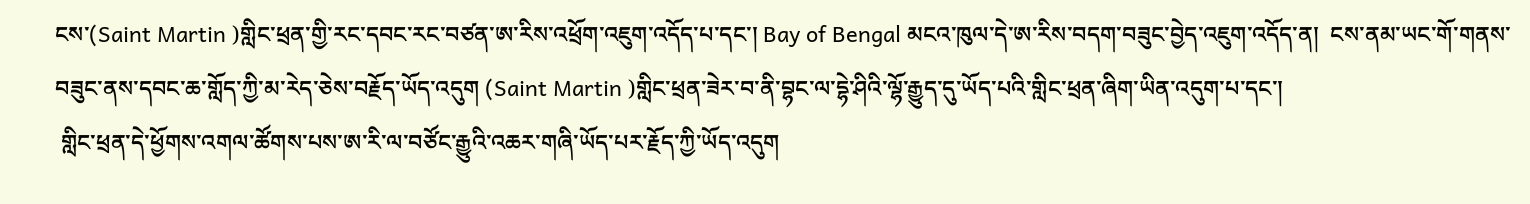ངས་(Saint Martin )གླིང་ཕྲན་གྱི་རང་དབང་རང་བཙན་ཨ་རིས་འཕྲོག་འཇུག་འདོད་པ་དང་། Bay of Bengal མངའ་ཁུལ་དེ་ཨ་རིས་བདག་བཟུང་བྱེད་འཇུག་འདོད་ན།  ངས་ནམ་ཡང་གོ་གནས་བཟུང་ནས་དབང་ཆ་གློད་ཀྱི་མ་རེད་ཅེས་བརྗོད་ཡོད་འདུག (Saint Martin )གླིང་ཕྲན་ཟེར་བ་ནི་བྷང་ལ་དྷེ་ཤིའི་ལྷོ་རྒྱུད་དུ་ཡོད་པའི་གླིང་ཕྲན་ཞིག་ཡིན་འདུག་པ་དང་།
 གླིང་ཕྲན་དེ་ཕྱོགས་འགལ་ཚོགས་པས་ཨ་རི་ལ་བཙོང་རྒྱུའི་འཆར་གཞི་ཡོད་པར་རྗོད་ཀྱི་ཡོད་འདུག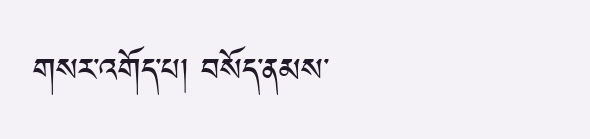གསར་འགོད་པ། བསོད་ནམས་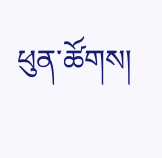ཕུན་ཚོགས།